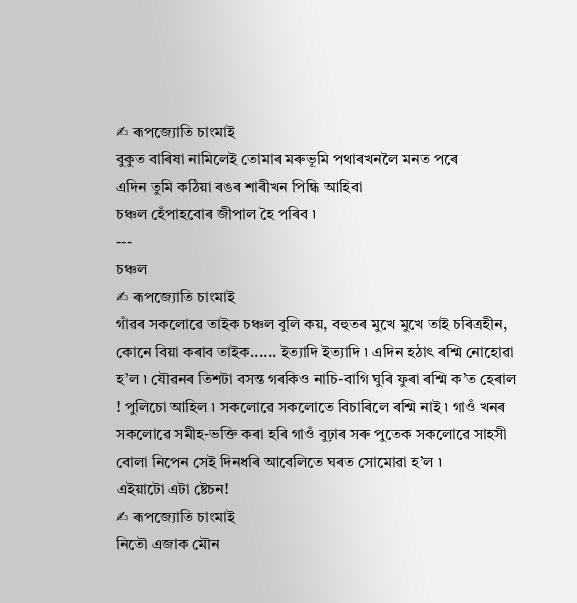✍ ৰূপজ্যোতি চাংমাই
বুকুত বাৰিষা নামিলেই তোমাৰ মৰুভূমি পথাৰখনলৈ মনত পৰে
এদিন তুমি কঠিয়া ৰঙৰ শাৰীখন পিন্ধি আহিবা
চঞ্চল হেঁপাহবোৰ জীপাল হৈ পৰিব ৷
---
চঞ্চল
✍ ৰূপজ্যোতি চাংমাই
গাঁৱৰ সকলোৱে তাইক চঞ্চল বুলি কয়, বহুতৰ মুখে মুখে তাই চৰিত্ৰহীন, কোনে বিয়া কৰাব তাইক...... ইত্যাদি ইত্যাদি ৷ এদিন হঠাৎ ৰশ্মি নোহোৱা হ’ল ৷ যৌৱনৰ তিশটা বসন্ত গৰকিও নাচি-বাগি ঘুৰি ফুৰা ৰশ্মি ক’ত হেৰাল ! পুলিচো আহিল ৷ সকলোৱে সকলোতে বিচাৰিলে ৰশ্মি নাই ৷ গাওঁ খনৰ সকলোৱে সমীহ-ভক্তি কৰা হৰি গাওঁ বুঢ়াৰ সৰু পুতেক সকলোৱে সাহসী বোলা নিপেন সেই দিনধৰি আবেলিতে ঘৰত সোমোৱা হ’ল ৷
এইয়াটো এটা ষ্টেচন!
✍ ৰূপজ্যোতি চাংমাই
নিতৌ এজাক মৌন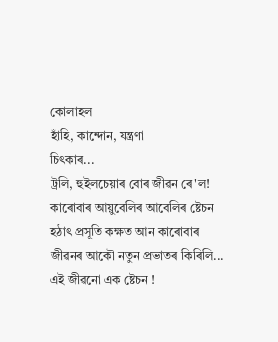কোলাহল
হাঁহি, কান্দোন, যন্ত্ৰণা
চিৎকাৰ...
ট্ৰলি, হুইলচেয়াৰ বোৰ জীৱন ৰে'ল!
কাৰোবাৰ আয়ুবেলিৰ আবেলিৰ ষ্টেচন
হঠাৎ প্ৰসূতি কক্ষত আন কাৰোবাৰ
জীৱনৰ আকৌ নতুন প্ৰভাতৰ কিৰিলি...
এই জীৱনো এক ষ্টেচন !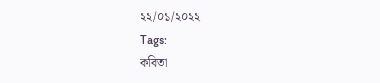২২/০১/২০২২
Tags:
কবিতা